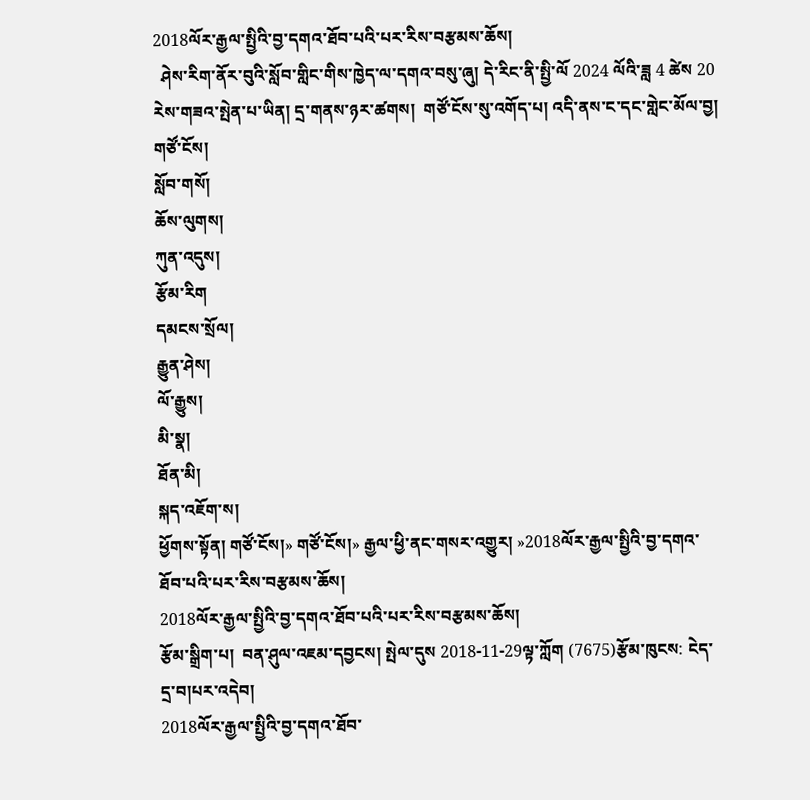2018ལོར་རྒྱལ་སྤྱིའི་བྱ་དགའ་ཐོབ་པའི་པར་རིས་བརྩམས་ཆོས།
  ཤེས་རིག་ནོར་བུའི་སློབ་གླིང་གིས་ཁྱེད་ལ་དགའ་བསུ་ཞུ། དེ་རིང་ནི་སྤྱི་ལོ 2024 ལོའི་ཟླ 4 ཚེས 20 རེས་གཟའ་སྤེན་པ་ཡིན། དྲ་གནས་ཉར་ཚགས།  གཙོ་ངོས་སུ་འགོད་པ། འདི་ནས་ང་དང་གླེང་མོལ་བྱ།
གཙོ་ངོས།
སློབ་གསོ།
ཆོས་ལུགས།
ཀུན་འདུས།
རྩོམ་རིག
དམངས་སྲོལ།
རྒྱུན་ཤེས།
ལོ་རྒྱུས།
མི་སྣ།
ཐོན་མི།
སྐད་འཇོག་ས།
ཕྱོགས་སྟོན། གཙོ་ངོས།» གཙོ་ངོས།» རྒྱལ་ཕྱི་ནང་གསར་འགྱུར། »2018ལོར་རྒྱལ་སྤྱིའི་བྱ་དགའ་ཐོབ་པའི་པར་རིས་བརྩམས་ཆོས།
2018ལོར་རྒྱལ་སྤྱིའི་བྱ་དགའ་ཐོབ་པའི་པར་རིས་བརྩམས་ཆོས།
རྩོམ་སྒྲིག་པ།  བན་ཤུལ་འཇམ་དབྱངས། སྤེལ་དུས 2018-11-29ལྟ་ཀློག (7675)རྩོམ་ཁུངས: ངེད་དྲ་བ།པར་འདེབ།
2018ལོར་རྒྱལ་སྤྱིའི་བྱ་དགའ་ཐོབ་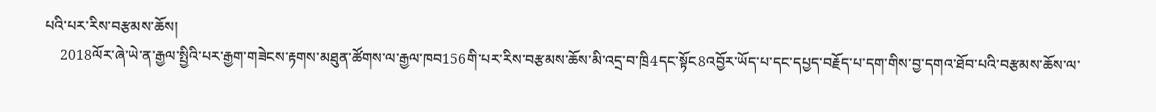པའི་པར་རིས་བརྩམས་ཆོས།
    2018ལོར་ཞེ་ཡེ་ན་རྒྱལ་སྤྱིའི་པར་རྒྱག་གཟེངས་རྟགས་མཐུན་ཚོགས་ལ་རྒྱལ་ཁབ156གི་པར་རིས་བརྩམས་ཆོས་མི་འདྲ་བ་ཁྲི4དང་སྟོང8འབྱོར་ཡོད་པ་དང་དཔྱད་བརྗོད་པ་དག་གིས་བྱ་དགའ་ཐོབ་པའི་བརྩམས་ཆོས་ལ་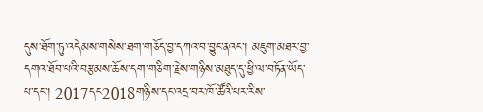དུས་ཐོག་ཏུ་འདེམས་གསེས་ཐག་གཅོད་བྱ་དཀའ་བ་བྱུང་ནའང་། མཇུག་མཐར་བྱ་དགའ་ཐོབ་པའི་བརྩམས་ཆོས་དག་གཅིག་རྗེས་གཉིས་མཐུད་དུ་ཕྱི་ལ་བཏོན་ཡོད་པ་དང་། 2017དང2018གཉིས་དང་འདྲ་བར་ཁོ་ཚོའི་པར་རིས་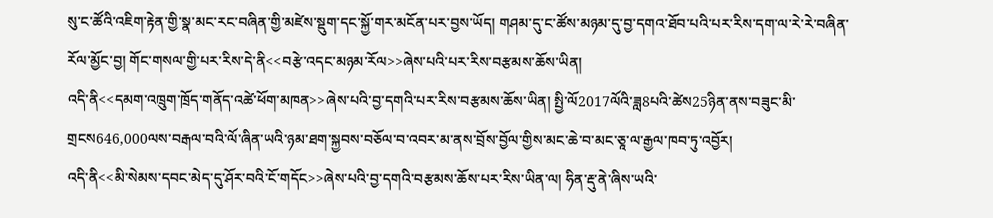སུ་ང་ཚོའི་འཇིག་རྟེན་གྱི་སྣ་མང་རང་བཞིན་གྱི་མཛེས་སྡུག་དང་སྐྱོ་གར་མངོན་པར་བྱས་ཡོད། གཤམ་དུ་ང་ཚོས་མཉམ་དུ་བྱ་དགའ་ཐོབ་པའི་པར་རིས་དག་ལ་རེ་རེ་བཞིན་རོལ་མྱོང་བྱ། གོང་གསལ་གྱི་པར་རིས་དེ་ནི<<བརྩེ་འདང་མཉམ་རོལ>>ཞེས་པའི་པར་རིས་བརྩམས་ཆོས་ཡིན།
འདི་ནི<<དམག་འཁྲུག་ཁྲོད་གནོད་འཚེ་ཕོག་མཁན>>ཞེས་པའི་བྱ་དགའི་པར་རིས་བརྩམས་ཆོས་ཡིན། སྤྱི་ལོ2017ལོའི་ཟླ8པའི་ཚེས25ཉིན་ནས་བཟུང་མི་གྲངས646,000ལས་བརྒལ་བའི་ལོ་ཞིན་ཡའི་ཉམ་ཐག་སྐྱབས་བཅོལ་བ་འབར་མ་ནས་བྲོས་བྱོལ་གྱིས་མང་ཆེ་བ་མང་ཅཱ་ལ་རྒྱལ་ཁབ་ཏུ་འབྱོར།
འདི་ནི<<མི་སེམས་དབང་མེད་དུ་ཤོར་བའི་ངོ་གདོང>>ཞེས་པའི་བྱ་དགའི་བརྩམས་ཆོས་པར་རིས་ཡིན་ལ། ཧིན་རྡུ་ནེ་ཞིས་ཡའི་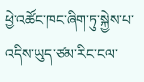ཕྱེ་འཚོང་ཁང་ཞིག་ཏུ་སྐྱེས་པ་འདིས་ཡུད་ཙམ་རིང་ངལ་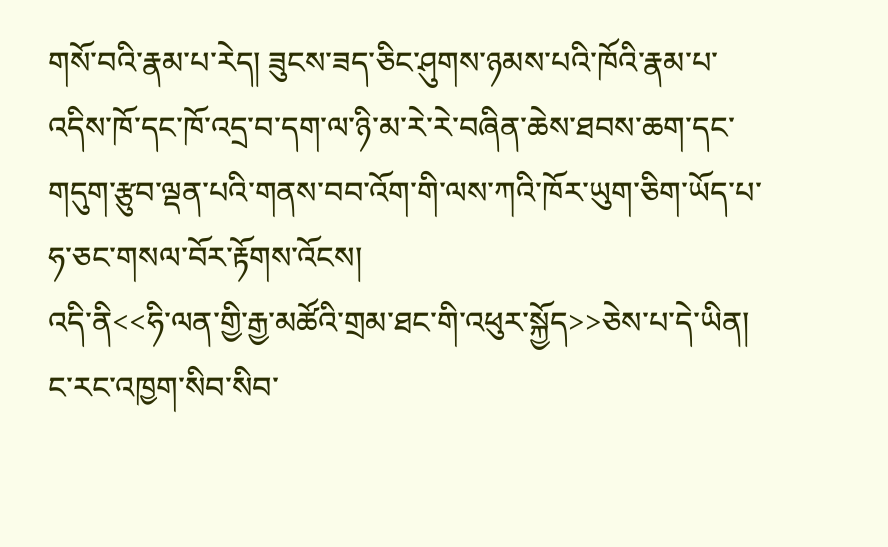གསོ་བའི་རྣམ་པ་རེད། ཟུངས་ཟད་ཅིང་ཤུགས་ཉམས་པའི་ཁོའི་རྣམ་པ་འདིས་ཁོ་དང་ཁོ་འདྲ་བ་དག་ལ་ཉི་མ་རེ་རེ་བཞིན་ཆེས་ཐབས་ཆག་དང་གདུག་རྩུབ་ལྡན་པའི་གནས་བབ་འོག་གི་ལས་ཀའི་ཁོར་ཡུག་ཅིག་ཡོད་པ་ཧ་ཅང་གསལ་བོར་རྟོགས་འོངས།
འདི་ནི<<ཧི་ལན་གྱི་རྒྱ་མཚོའི་གྲམ་ཐང་གི་འཕུར་སྐྱོད>>ཅེས་པ་དེ་ཡིན། ང་རང་འཁྱག་སིབ་སིབ་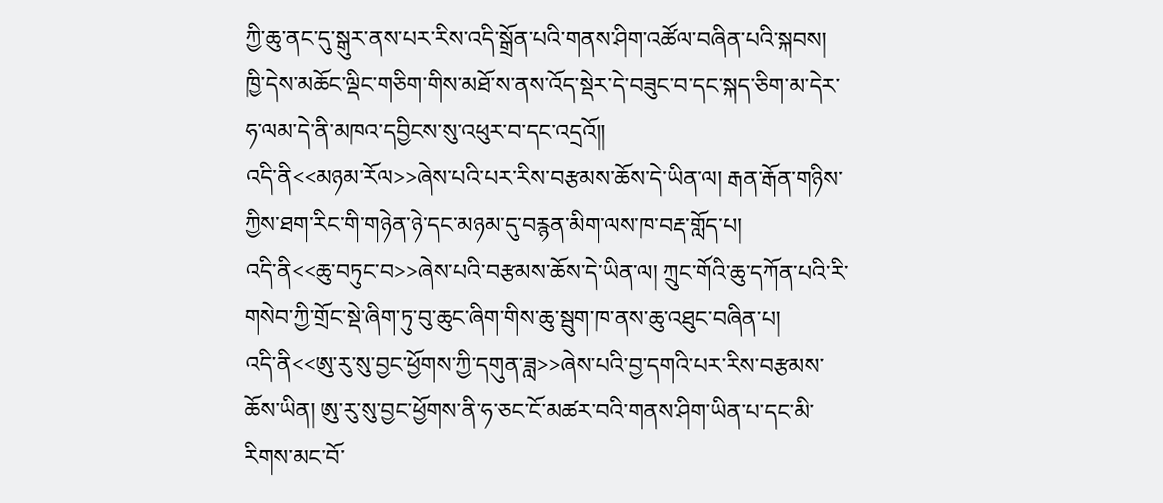ཀྱི་ཆུ་ནང་དུ་སྒུར་ནས་པར་རིས་འདི་སྒྲོན་པའི་གནས་ཤིག་འཚོལ་བཞིན་པའི་སྐབས། ཁྱི་དེས་མཆོང་ལྡིང་གཅིག་གིས་མཐོ་ས་ནས་འོད་སྡེར་དེ་བཟུང་བ་དང་སྐད་ཅིག་མ་དེར་ཧ་ལམ་དེ་ནི་མཁའ་དབྱིངས་སུ་འཕུར་བ་དང་འདྲའོ།།
འདི་ནི<<མཉམ་རོལ>>ཞེས་པའི་པར་རིས་བརྩམས་ཆོས་དེ་ཡིན་ལ། རྒན་རྒོན་གཉིས་ཀྱིས་ཐག་རིང་གི་གཉེན་ཉེ་དང་མཉམ་དུ་བརྙན་མིག་ལས་ཁ་བརྡ་གློད་པ།
འདི་ནི<<ཆུ་བཏུང་བ>>ཞེས་པའི་བརྩམས་ཆོས་དེ་ཡིན་ལ། ཀྲུང་གོའི་ཆུ་དཀོན་པའི་རི་གསེབ་ཀྱི་གྲོང་སྡེ་ཞིག་ཏུ་བུ་ཆུང་ཞིག་གིས་ཆུ་སྦུག་ཁ་ནས་ཆུ་འཐུང་བཞིན་པ།
འདི་ནི<<ཨུ་རུ་སུ་བྱང་ཕྱོགས་ཀྱི་དགུན་ཟླ>>ཞེས་པའི་བྱ་དགའི་པར་རིས་བརྩམས་ཆོས་ཡིན། ཨུ་རུ་སུ་བྱང་ཕྱོགས་ནི་ཧ་ཅང་ངོ་མཚར་བའི་གནས་ཤིག་ཡིན་པ་དང་མི་རིགས་མང་བོ་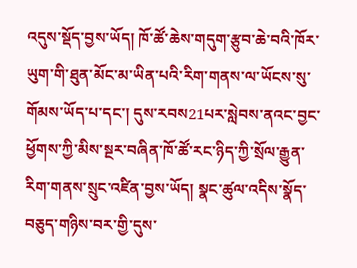འདུས་སྡོད་བྱས་ཡོད། ཁོ་ཚོ་ཆེས་གདུག་རྩུབ་ཆེ་བའི་ཁོར་ཡུག་གི་ཐུན་མོང་མ་ཡིན་པའི་རིག་གནས་ལ་ཡོངས་སུ་གོམས་ཡོད་པ་དང་། དུས་རབས21པར་སླེབས་ནའང་བྱང་ཕྱོགས་ཀྱི་མིས་སྔར་བཞིན་ཁོ་ཚོ་རང་ཉིད་ཀྱི་སྲོལ་རྒྱུན་རིག་གནས་སྲུང་འཛིན་བྱས་ཡོད། སྣང་ཚུལ་འདིས་སྣོད་བཅུད་གཉིས་བར་གྱི་དུས་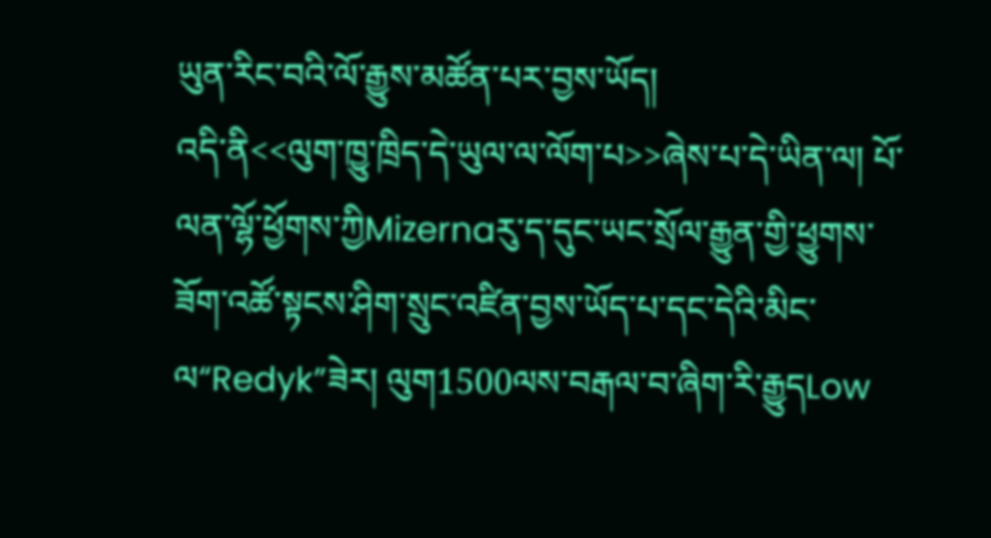ཡུན་རིང་བའི་ལོ་རྒྱུས་མཚོན་པར་བྱས་ཡོད།
འདི་ནི<<ལུག་ཁྱུ་ཁྲིད་དེ་ཡུལ་ལ་ལོག་པ>>ཞེས་པ་དེ་ཡིན་ལ། པོ་ལན་ལྷོ་ཕྱོགས་ཀྱིMizernaརུ་ད་དུང་ཡང་སྲོལ་རྒྱུན་གྱི་ཕྱུགས་ཟོག་འཚོ་སྟངས་ཤིག་སྲུང་འཛིན་བྱས་ཡོད་པ་དང་དེའི་མིང་ལ“Redyk”ཟེར། ལུག1500ལས་བརྒལ་བ་ཞིག་རི་རྒྱུདLow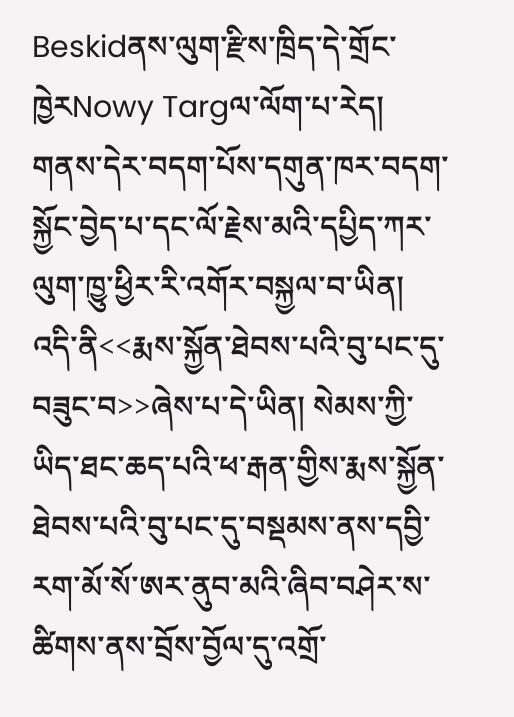Beskidནས་ལུག་རྫིས་ཁྲིད་དེ་གྲོང་ཁྱེརNowy Targལ་ལོག་པ་རེད། གནས་དེར་བདག་པོས་དགུན་ཁར་བདག་སྐྱོང་བྱེད་པ་དང་ལོ་རྗེས་མའི་དཔྱིད་ཀར་ལུག་ཁྱུ་ཕྱིར་རི་འགོར་བསྐྱལ་བ་ཡིན།
འདི་ནི<<རྨས་སྐྱོན་ཐེབས་པའི་བུ་པང་དུ་བཟུང་བ>>ཞེས་པ་དེ་ཡིན། སེམས་ཀྱི་ཡིད་ཐང་ཆད་པའི་ཕ་རྒན་གྱིས་རྨས་སྐྱོན་ཐེབས་པའི་བུ་པང་དུ་བསྡམས་ནས་དབྱི་རག་མོ་སོ་ཨར་ནུབ་མའི་ཞིབ་བཤེར་ས་ཚིགས་ནས་བྲོས་བྱོལ་དུ་འགྲོ་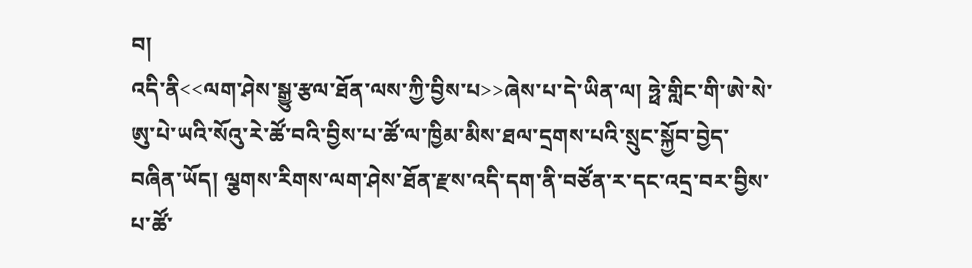བ།
འདི་ནི<<ལག་ཤེས་སྒྱུ་རྩལ་ཐོན་ལས་ཀྱི་བྱིས་པ>>ཞེས་པ་དེ་ཡིན་ལ། ཧྥེ་གླིང་གི་ཨེ་སེ་ཨུ་པེ་ཡའི་སོའུ་རེ་ཚོ་བའི་བྱིས་པ་ཚོ་ལ་ཁྱིམ་མིས་ཐལ་དྲགས་པའི་སྲུང་སྐྱོབ་བྱེད་བཞིན་ཡོད། ལྕགས་རིགས་ལག་ཤེས་ཐོན་རྫས་འདི་དག་ནི་བཙོན་ར་དང་འདྲ་བར་བྱིས་པ་ཚོ་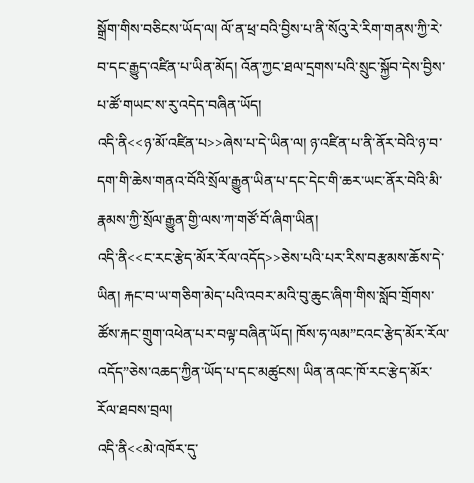སྒྲོག་གིས་བཅིངས་ཡོད་ལ། ལོ་ན་ཕྲ་བའི་བྱིས་པ་ནི་སོའུ་རེ་རིག་གནས་ཀྱི་རེ་བ་དང་རྒྱུད་འཛིན་པ་ཡིན་མོད། འོན་ཀྱང་ཐལ་དྲགས་པའི་སྲུང་སྐྱོབ་དེས་བྱིས་པ་ཚོ་གཡང་ས་རུ་འདེད་བཞིན་ཡོད།
འདི་ནི<<ཉ་མོ་འཛིན་པ>>ཞེས་པ་དེ་ཡིན་ལ། ཉ་འཛིན་པ་ནི་ནོར་བེའི་ཉ་བ་དག་གི་ཆེས་གནའ་བོའི་སྲོལ་རྒྱུན་ཡིན་པ་དང་དེང་གི་ཆར་ཡང་ནོར་བེའི་མི་རྣམས་ཀྱི་སྲོལ་རྒྱུན་གྱི་ལས་ཀ་གཙོ་བོ་ཞིག་ཡིན།
འདི་ནི<<ང་རང་རྩེད་མོར་རོལ་འདོད>>ཅེས་པའི་པར་རིས་བརྩམས་ཆོས་དེ་ཡིན། རྐང་བ་ཡ་གཅིག་མེད་པའི་འབར་མའི་བུ་ཆུང་ཞིག་གིས་སློབ་གྲོགས་ཚོས་རྐང་གྲུག་འཕེན་པར་བལྟ་བཞིན་ཡོད། ཁོས་ཧ་ལམ”ངའང་རྩེད་མོར་རོལ་འདོད”ཅེས་འཆད་ཀྱིན་ཡོད་པ་དང་མཚུངས། ཡིན་ནའང་ཁོ་རང་རྩེད་མོར་རོལ་ཐབས་བྲལ།
འདི་ནི<<མེ་འཁོར་དུ་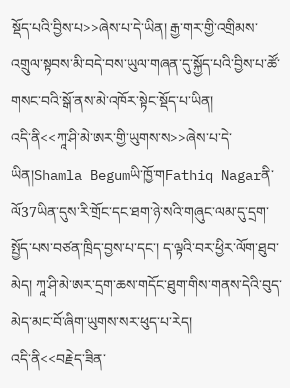སྡོད་པའི་བྱིས་པ>>ཞེས་པ་དེ་ཡིན། རྒྱ་གར་གྱི་འགྲིམས་འགྲུལ་སྟབས་མི་བདེ་བས་ཡུལ་གཞན་དུ་སྐྱོད་པའི་བྱིས་པ་ཚོ་གསང་བའི་སྒོ་ནས་མེ་འཁོར་སྟེང་སྡོད་པ་ཡིན།
འདི་ནི<<ཀཱ་ཤི་མེ་ཨར་གྱི་ཡུགས་ས>>ཞེས་པ་དེ་ཡིན།Shamla Begumཡི་ཁྱོ་གFathiq Nagarནི་ལོ37ཡིན་དུས་རི་གྲོང་དང་ཐག་ཉེ་སའི་གཞུང་ལམ་དུ་དྲག་སྤྱོད་པས་བཙན་ཁྲིད་བྱས་པ་དང་། ད་ལྟའི་བར་ཕྱིར་ལོག་ཐུབ་མེད། ཀཱ་ཤི་མེ་ཨར་དྲག་ཆས་གདོང་ཐུག་གིས་གནས་དེའི་བུད་མེད་མང་བོ་ཞིག་ཡུགས་སར་ཕུད་པ་རེད།
འདི་ནི<<བརྗེད་ཟིན་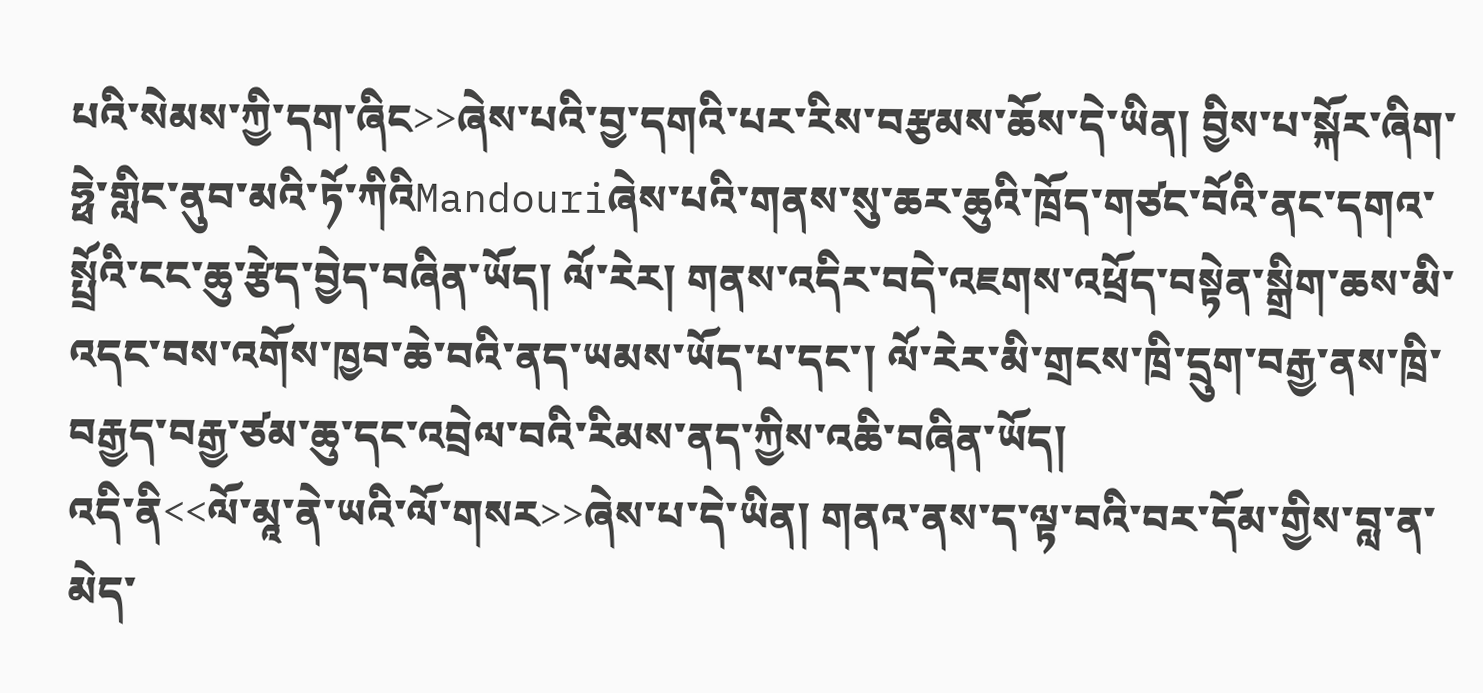པའི་སེམས་ཀྱི་དག་ཞིང>>ཞེས་པའི་བྱ་དགའི་པར་རིས་བརྩམས་ཆོས་དེ་ཡིན། བྱིས་པ་སྐོར་ཞིག་ཧྥེ་གླིང་ནུབ་མའི་ཏོ་ཀིའིMandouriཞེས་པའི་གནས་སུ་ཆར་ཆུའི་ཁྲོད་གཙང་བོའི་ནང་དགའ་སྤྲོའི་ངང་ཆུ་རྩེད་བྱེད་བཞིན་ཡོད། ལོ་རེར། གནས་འདིར་བདེ་འཇགས་འཕྲོད་བསྟེན་སྒྲིག་ཆས་མི་འདང་བས་འགོས་ཁྱབ་ཆེ་བའི་ནད་ཡམས་ཡོད་པ་དང་། ལོ་རེར་མི་གྲངས་ཁྲི་དྲུག་བརྒྱ་ནས་ཁྲི་བརྒྱད་བརྒྱ་ཙམ་ཆུ་དང་འབྲེལ་བའི་རིམས་ནད་ཀྱིས་འཆི་བཞིན་ཡོད།
འདི་ནི<<ལོ་མཱ་ནེ་ཡའི་ལོ་གསར>>ཞེས་པ་དེ་ཡིན། གནའ་ནས་ད་ལྟ་བའི་བར་དོམ་གྱིས་བླ་ན་མེད་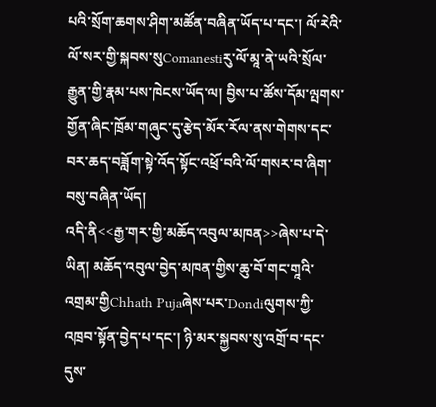པའི་སྲོག་ཆགས་ཤིག་མཚོན་བཞིན་ཡོད་པ་དང་། ལོ་རེའི་ལོ་སར་གྱི་སྐབས་སུComanestiརུ་ལོ་མཱ་ནེ་ཡའི་སྲོལ་རྒྱུན་གྱི་རྣམ་པས་ཁེངས་ཡོད་ལ། བྱིས་པ་ཚོས་དོམ་ལྤགས་གྱོན་ཞིང་ཁྲོམ་གཞུང་དུ་རྩེད་མོར་རོལ་ནས་གེགས་དང་བར་ཆད་བཟློག་སྟེ་འོད་སྟོང་འཕྲོ་བའི་ལོ་གསར་བ་ཞིག་བསུ་བཞིན་ཡོད།
འདི་ནི<<རྒྱ་གར་གྱི་མཆོད་འབུལ་མཁན>>ཞེས་པ་དེ་ཡིན། མཆོད་འབུལ་བྱེད་མཁན་གྱིས་ཆུ་བོ་གང་གཱའི་འགྲམ་གྱིChhath Pujaཞེས་པར་Dondiལུགས་ཀྱི་འཁྲབ་སྟོན་བྱེད་པ་དང་། ཉི་མར་སྐྱབས་སུ་འགྲོ་བ་དང་དུས་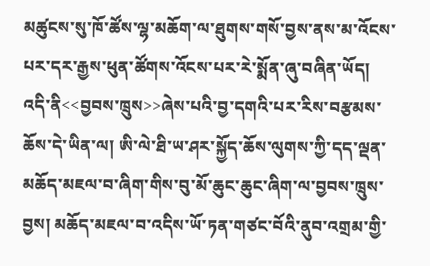མཚུངས་སུ་ཁོ་ཚོས་ལྷ་མཆོག་ལ་ཐུགས་གསོ་བྱས་ནས་མ་འོངས་པར་དར་རྒྱས་ཕུན་ཚོགས་འོངས་པར་རེ་སྨོན་ཞུ་བཞིན་ཡོད།
འདི་ནི<<བྱབས་ཁྲུས>>ཞེས་པའི་བྱ་དགའི་པར་རིས་བརྩམས་ཆོས་དེ་ཡིན་ལ། ཨི་ལེ་ཐི་ཡ་ཤར་སྐྱོད་ཆོས་ལུགས་ཀྱི་དད་ལྡན་མཆོད་མཇལ་བ་ཞིག་གིས་བུ་མོ་ཆུང་ཆུང་ཞིག་ལ་བྱབས་ཁྲུས་བྱས། མཆོད་མཇལ་བ་འདིས་ཡོ་ཏན་གཙང་བོའི་ནུབ་འགྲམ་གྱི་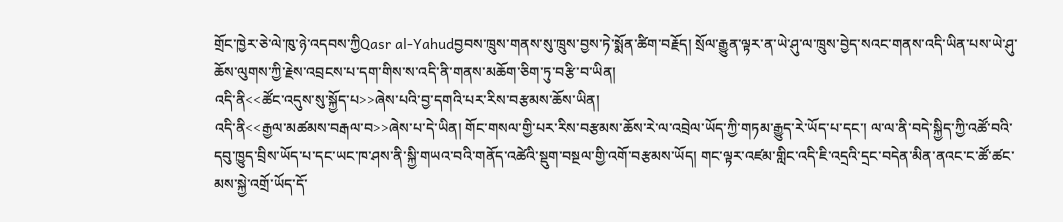གྲོང་ཁྱེར་ཅེ་ལེ་ཁུ་ཉེ་འདབས་ཀྱིQasr al-Yahudབྱབས་ཁྲུས་གནས་སུ་ཁྲུས་བྱས་ཏེ་སྨོན་ཚིག་བརྗོད། སྲོལ་རྒྱུན་ལྟར་ན་ཡེ་ཤུ་ལ་ཁྲུས་བྱེད་སའང་གནས་འདི་ཡིན་པས་ཡེ་ཤུ་ཆོས་ལུགས་ཀྱི་རྗེས་འབྲངས་པ་དག་གིས་ས་འདི་ནི་གནས་མཆོག་ཅིག་ཏུ་བརྩི་བ་ཡིན།
འདི་ནི<<ཚོང་འདུས་སུ་སྐྱོད་པ>>ཞེས་པའི་བྱ་དགའི་པར་རིས་བརྩམས་ཆོས་ཡིན།
འདི་ནི<<རྒྱལ་མཚམས་བརྒལ་བ>>ཞེས་པ་དེ་ཡིན། གོང་གསལ་གྱི་པར་རིས་བརྩམས་ཆོས་རེ་ལ་འབྲེལ་ཡོད་ཀྱི་གཏམ་རྒྱུད་རེ་ཡོད་པ་དང་། ལ་ལ་ནི་བདེ་སྐྱིད་ཀྱི་འཚོ་བའི་དབུ་ཁྱུད་བྲིས་ཡོད་པ་དང་ཡང་ཁ་ཤས་ནི་སྐྱི་གཡའ་བའི་གནོད་འཚེའི་སྡུག་བསྔལ་གྱི་འགོ་བརྩམས་ཡོད། གང་ལྟར་འཛམ་གླིང་འདི་ཇི་འདྲའི་དྲང་བདེན་མིན་ནའང་ང་ཚོ་ཚང་མས་སྐྱེ་འགྲོ་ཡོད་དོ་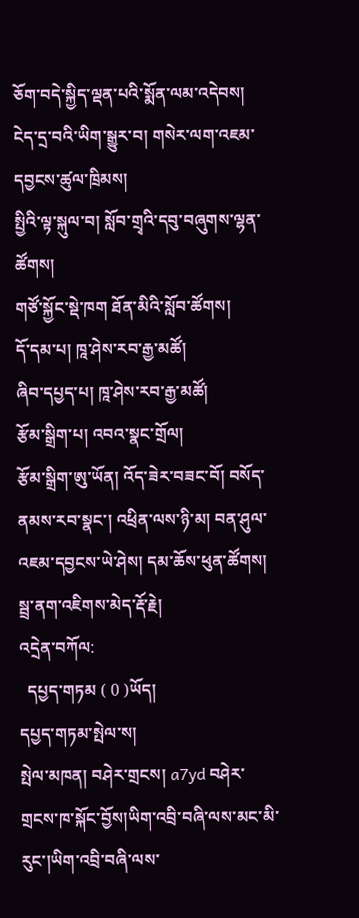ཅོག་བདེ་སྐྱིད་ལྡན་པའི་སྨོན་ལམ་འདེབས།
ངེད་དྲ་བའི་ཡིག་སྒྱུར་བ། གསེར་ལག་འཇམ་དབྱངས་ཚུལ་ཁྲིམས།
སྤྱིའི་ལྟ་སྐུལ་བ། སློབ་གྲྭའི་དབུ་བཞུགས་ལྷན་ཚོགས།
གཙོ་སྐྱོང་སྡེ་ཁག ཐོན་མིའི་སློབ་ཚོགས།
དོ་དམ་པ། ཁཱ་ཤེས་རབ་རྒྱ་མཚོ།
ཞིབ་དཔྱད་པ། ཁཱ་ཤེས་རབ་རྒྱ་མཚོ།
རྩོམ་སྒྲིག་པ། འབའ་སྣང་གྲོལ།
རྩོམ་སྒྲིག་ཨུ་ཡོན། འོད་ཟེར་བཟང་བོ། བསོད་ནམས་རབ་སྣང་། འཕྲིན་ལས་ཉི་མ། བན་ཤུལ་འཇམ་དབྱངས་ཡེ་ཤེས། དམ་ཆོས་ཕུན་ཚོགས། སྦྲ་ནག་འཇིགས་མེད་རྡོ་རྗེ།
འདྲེན་བཀོལ:
  དཔྱད་གཏམ ( 0 )ཡོད།
དཔྱད་གཏམ་སྤེལ་ས།
སྤེལ་མཁན། བཤེར་གྲངས། a7yd བཤེར་གྲངས་ཁ་སྐོང་བྱོས།ཡིག་འབྲི་བཞི་ལས་མང་མི་རུང་།ཡིག་འབྲི་བཞི་ལས་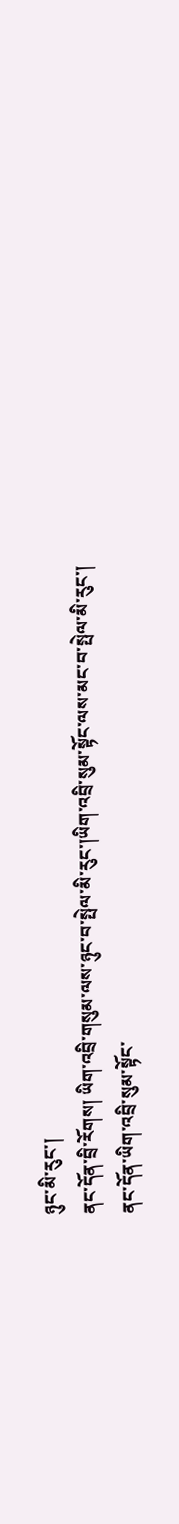ཉུང་མི་རུང་།
ནང་དོན་བྲི་རོགས། ཡིག་འབྲི་གསུམ་ལས་ཉུང་བ་སྤེལ་མི་རུང་།ཡིག་འབྲི་སུམ་སྟོང་ལས་མང་བ་སྤེལ་མི་རུང་།
ནང་དོན་ཡིག་འབྲི་སུམ་སྟོང་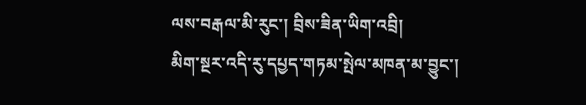ལས་བརྒལ་མི་རུང་། བྲིས་ཟིན་ཡིག་འབྲི།
མིག་སྔར་འདི་རུ་དཔྱད་གཏམ་སྤེལ་མཁན་མ་བྱུང་།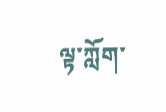ལྟ་ཀློག་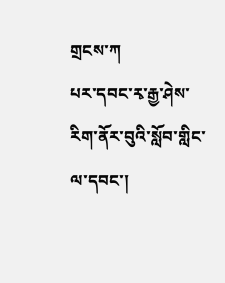གྲངས་ཀ
པར་དབང་རྭ་རྒྱ་ཤེས་རིག་ནོར་བུའི་སློབ་གླིང་ལ་དབང་།